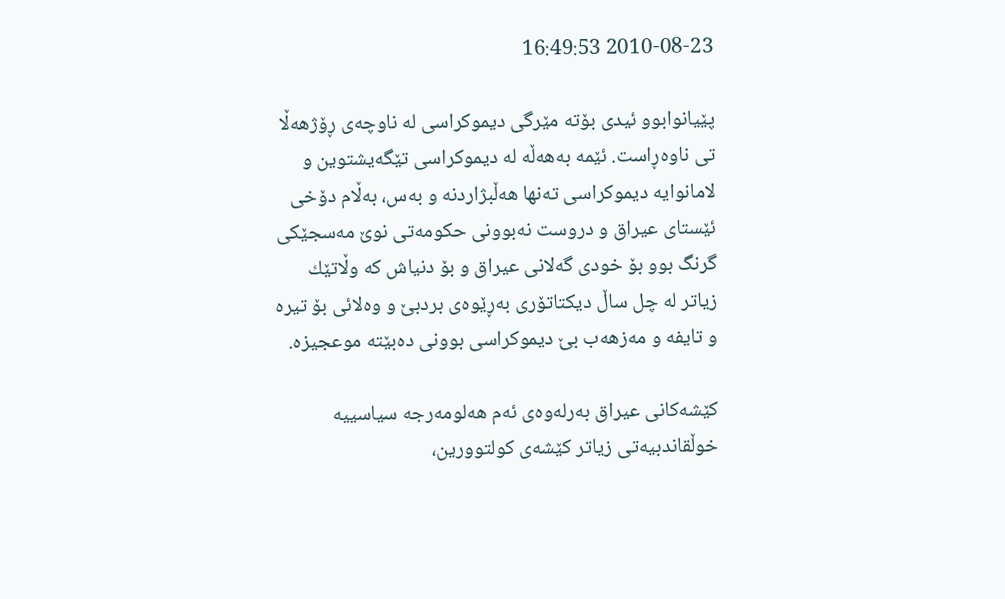2010-08-23 16:49:53

پێیانوابوو ئیدی‌ بۆته‌ مێرگی‌ دیموكراسی‌ له‌ ناوچه‌ی‌ ڕۆژهه‌ڵا تی‌ ناوه‌ڕاست. ئێمه‌ به‌هه‌ڵه‌ له‌ دیموكراسی‌ تێگه‌یشتوین و لامانوایه‌ دیموكراسی‌ ته‌نها هه‌ڵبژاردنه‌ و به‌س، به‌ڵام دۆخی‌ ئێستای‌ عیراق و دروست نه‌بوونی‌ حكومه‌تی‌ نوێ‌ مه‌سجێكی‌ گرنگ بوو بۆ خودی‌ گه‌لانی‌ عیراق و بۆ دنیاش كه‌ وڵاتێك زیاتر له‌ چل ساڵ دیكتاتۆری‌ به‌ڕێوه‌ی بردبێ‌ و وه‌لائی بۆ تیره‌ و تایفه‌ و مه‌زهه‌ب بێ‌ دیموكراسی‌ بوونی‌ ده‌بێته‌ موعجیزه‌.

كێشه‌كانی‌ عیراق به‌رله‌وه‌ی‌ ئه‌م هه‌لومه‌رجه‌ سیاسییه‌ خوڵقاندبیه‌تی‌ زیاتر كێشه‌ی‌ كولتوورین،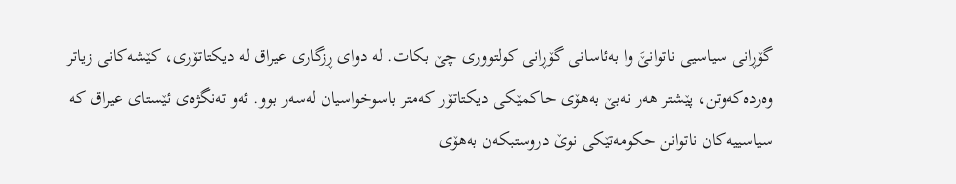گۆڕانی‌ سیاسیی‌ ناتوانێ‌َ وا به‌ئاسانی‌ گۆڕانی‌ كولتووری‌ چێ‌ بكات. له‌ دوای‌ ڕزگاری‌ عیراق له‌ دیكتاتۆری‌، كێشه‌كانی‌ زیاتر وه‌رده‌كه‌وتن، پێشتر هه‌ر نه‌بێ‌ به‌هۆی‌ حاكمێكی‌ دیكتاتۆر كه‌متر باسوخواسیان له‌سه‌ر بوو. ئه‌و ته‌نگژه‌ی‌ ئێستای‌ عیراق كه‌ سیاسییه‌كان ناتوانن حكومه‌تێكی‌ نوێ‌ دروستبكه‌ن به‌هۆی‌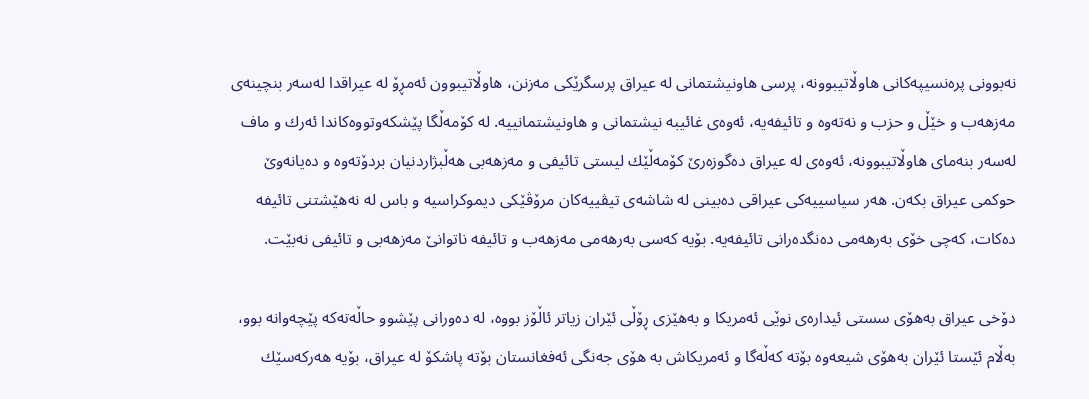نه‌بوونی‌ پره‌نسیپه‌كانی‌ هاوڵاتیبوونه‌، پرسی‌ هاونیشتمانی‌ له‌ عیراق پرسگرێكی‌ مه‌زنن، هاوڵاتیبوون ئه‌مڕۆ له‌ عیراقدا له‌سه‌ر بنچینه‌ی‌ مه‌زهه‌ب و خێڵ و حزب و نه‌ته‌وه‌ و تائیفه‌یه‌، ئه‌وه‌ی‌ غائیبه‌ نیشتمانی‌ و هاونیشتمانییه‌. له‌ كۆمه‌ڵگا پێشكه‌وتووه‌كاندا ئه‌رك و ماف له‌سه‌ر بنه‌مای‌ هاوڵاتیبوونه‌، ئه‌وه‌ی‌ له‌ عیراق ده‌گوزه‌رێ‌ كۆمه‌ڵێك لیستی‌ تائیفی‌ و مه‌زهه‌بی‌ هه‌ڵبژاردنیان بردۆته‌وه‌ و ده‌یانه‌وێ‌ حوكمی‌ عیراق بكه‌ن. هه‌ر سیاسییه‌كی‌ عیراقی‌ ده‌بینی‌ له‌ شاشه‌ی‌ تیڤییه‌كان مرۆڤێكی‌ دیموكراسیه‌ و باس له‌ نه‌هێشتنی‌ تائیفه‌ ده‌كات، كه‌چی‌ خۆی‌ به‌رهه‌می‌ ده‌نگده‌رانی‌ تائیفه‌یه‌. بۆیه‌ كه‌سی به‌رهه‌می‌ مه‌زهه‌ب و تائیفه‌ ناتوانێ‌ مه‌زهه‌بی‌ و تائیفی‌ نه‌بێت.

دۆخی‌ عیراق به‌هۆی‌ سستی‌ ئیداره‌ی‌ نوێی‌ ئه‌مریكا و به‌هێزی‌ ڕۆڵی‌ ئێران زیاتر ئاڵۆز بووه‌، له‌ ده‌ورانی‌ پێشوو حاڵه‌ته‌كه‌ پێچه‌وانه‌ بوو، به‌ڵام ئێستا ئێران به‌هۆی‌ شیعه‌وه‌ بۆته‌ كه‌ڵه‌گا و ئه‌مریكاش به‌ هۆی‌ جه‌نگی‌ ئه‌فغانستان بۆته‌ پاشكۆ له‌ عیراق، بۆیه‌ هه‌ركه‌سێك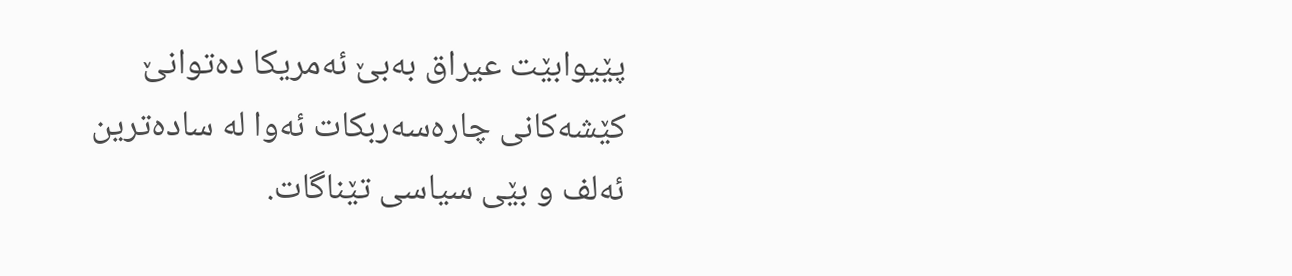پێیوابێت عیراق به‌بێ‌ ئه‌مریكا ده‌توانێ‌ كێشه‌كانی‌ چاره‌سه‌ربكات ئه‌وا له‌ ساده‌ترین ئه‌لف و بێی‌ سیاسی‌ تێناگات.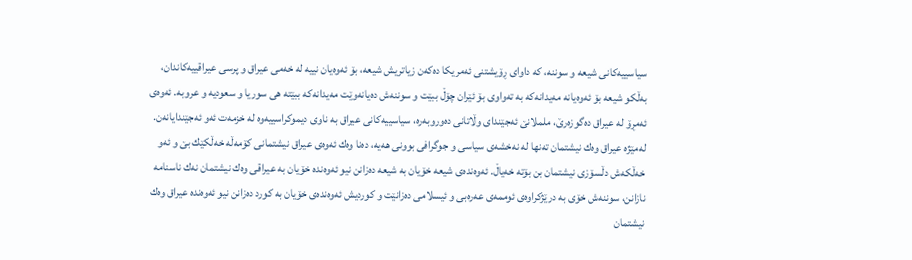سیاسییه‌كانی‌ شیعه‌ و سوننه‌، كه‌ داوای‌ ڕۆیشتنی‌ ئه‌مریكا ده‌كه‌ن زیاتریش شیعه‌، بۆ ئه‌وه‌یان نییه‌ له‌ خه‌می‌ عیراق و پرسی‌ عیراقییه‌كاندان، به‌ڵكو شیعه‌ بۆ ئه‌وه‌یانه‌ مه‌یدانه‌كه‌ به‌ ته‌واوی‌ بۆ ئێران چۆڵ ببێت و سوننه‌ش ده‌یانه‌وێت مه‌یدانه‌كه‌ ببێته‌ هی‌ سوریا و سعودیه‌ و عروبه‌. ئه‌وه‌ی‌ ئه‌مڕۆ له‌ عیراق ده‌گوزه‌رێ‌، ململانێ‌ ئه‌جێندای وڵاتانی‌ ده‌وروبه‌ره‌، سیاسییه‌كانی‌ عیراق به‌ ناوی‌ دیموكراسییه‌وه‌ له‌ خزمه‌ت ئه‌و ئه‌جێندایانه‌ن. له‌مێژه‌ عیراق وه‌ك نیشتمان ته‌نها له‌ نه‌خشه‌ی‌ سیاسی‌ و جوگرافی‌ بوونی‌ هه‌یه‌، ده‌نا وه‌ك ئه‌وه‌ی‌ عیراق نیشتمانی‌ كۆمه‌ڵه‌ خه‌ڵكێك بێ‌ و ئه‌و خه‌ڵكه‌ش دڵسۆزی‌ نیشتمان بن بۆته‌ خه‌یاڵ. ئه‌وه‌نده‌ی‌ شیعه‌ خۆیان به‌ شیعه‌ ده‌زانن نیو ئه‌وه‌نده‌ خۆیان به‌ عیراقی‌ وه‌ك نیشتمان نه‌ك ناسنامه‌ نازانن، سوننه‌ش خۆی‌ به‌ درێژكراوه‌ی‌ ئوممه‌ی‌ عه‌ره‌بی‌ و ئیسلامی‌ ده‌زانێت و كوردیش ئه‌وه‌نده‌ی‌ خۆیان به‌ كورد ده‌زانن نیو ئه‌وه‌نده‌ عیراق وه‌ك نیشتمان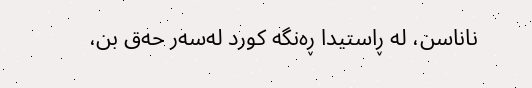ناناسن، له‌ ڕاستیدا ڕه‌نگه‌ كورد له‌سه‌ر حه‌ق بن،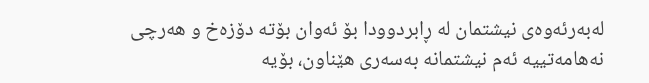له‌به‌رئه‌وه‌ی‌ نیشتمان له‌ ڕابردوودا بۆ ئه‌وان بۆته‌ دۆزه‌خ و هه‌رچی‌ نه‌هامه‌تییه‌ ئه‌م نیشتمانه‌ به‌سه‌ری‌ هێناون، بۆیه‌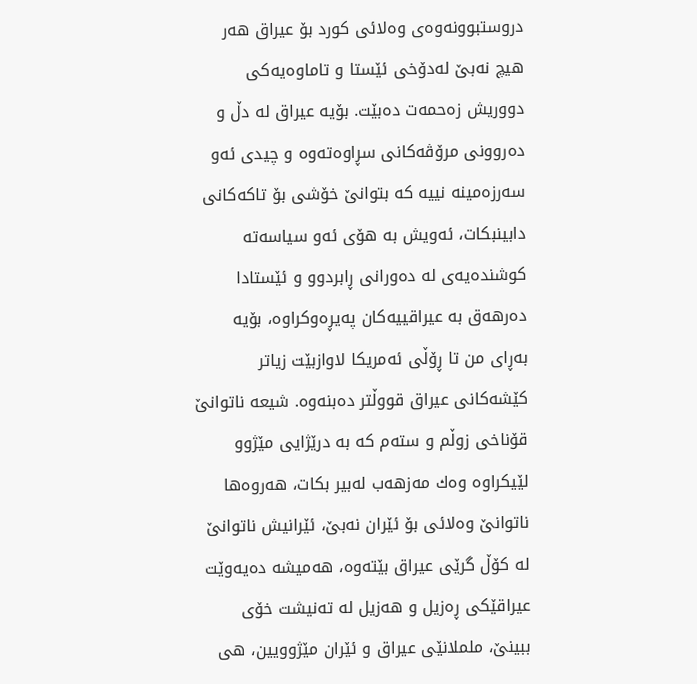دروستبوونه‌وه‌ی‌ وه‌لائی‌ كورد بۆ عیراق هه‌ر هیچ نه‌بێ‌ له‌دۆخی‌ ئێستا و تاماوه‌یه‌كی‌ دووریش زه‌حمه‌ت ده‌بێت. بۆیه‌ عیراق له‌ دڵ و ده‌روونی‌ مرۆڤه‌كانی‌ سڕاوه‌ته‌وه‌ و چیدی‌ ئه‌و سه‌رزه‌مینه‌ نییه‌ كه‌ بتوانێ‌ خۆشی‌ بۆ تاكه‌كانی‌ دابینبكات، ئه‌ویش به‌ هۆی‌ ئه‌و سیاسه‌ته‌ كوشنده‌یه‌ی‌ له‌ ده‌ورانی‌ ڕابردوو و ئێستادا ده‌رهه‌ق به‌ عیراقییه‌كان په‌یڕه‌وكراوه‌، بۆیه‌ به‌ڕای‌ من تا ڕۆڵی‌ ئه‌مریكا لاوازبێت زیاتر كێشه‌كانی‌ عیراق قووڵتر ده‌بنه‌وه‌. شیعه‌ ناتوانێ‌ قۆناخی‌ زوڵم و سته‌م كه‌ به‌ درێژایی‌ مێژوو لێیكراوه‌ وه‌ك مه‌زهه‌ب له‌بیر بكات، هه‌روه‌ها ناتوانێ‌ وه‌لائی‌ بۆ ئێران نه‌بێ‌، ئێرانیش ناتوانێ‌ له‌ كۆڵ گرێی‌ عیراق بێته‌وه‌، هه‌میشه‌ ده‌یه‌وێت عیراقێكی‌ ڕه‌زیل و هه‌زیل له‌ ته‌نیشت خۆی‌ ببینێ‌، ململانێی‌ عیراق و ئێران مێژوویین، هی‌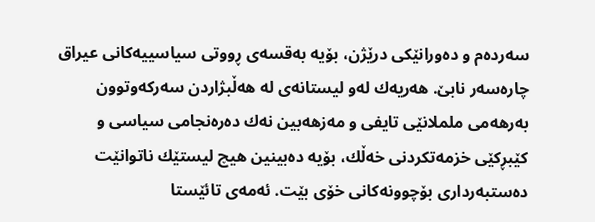سه‌رده‌م و ده‌ورانێكی‌ درێژن، بۆیه‌ به‌قسه‌ی‌ ڕووتی‌ سیاسییه‌كانی‌ عیراق چاره‌سه‌ر نابێ‌. هه‌ریه‌ك له‌و لیستانه‌ی‌ له‌ هه‌ڵبژاردن سه‌ركه‌وتوون به‌رهه‌می‌ ململانێی‌ تایفی‌ و مه‌زهه‌بین نه‌ك ده‌ره‌نجامی‌ سیاسی‌ و كێبڕكێی‌ خزمه‌تكردنی‌ خه‌ڵك، بۆیه‌ ده‌بینین هیچ لیستێك ناتوانێت ده‌ستبه‌رداری‌ بۆچوونه‌كانی‌ خۆی‌ بێت. ئه‌مه‌ی‌ تائێستا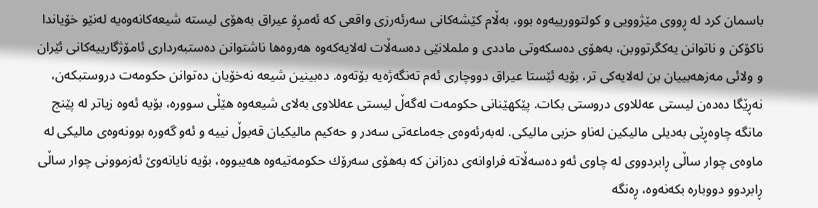باسمان كرد له‌ ڕووی‌ مێژوویی‌ و كولتوورییه‌وه‌ بوو، به‌ڵام كێشه‌كانی‌ سه‌رئه‌رزی‌ واقعی‌ كه‌ ئه‌مڕۆ عیراق به‌هۆی‌ لیسته‌ شیعه‌كانه‌وه‌یه‌ له‌نێو خۆیاندا ناكۆكن و ناتوانن یه‌كگرتووبن، به‌هۆی‌ ده‌سكه‌وتی‌ ماددی‌ و ململانێی‌ ده‌سه‌ڵات له‌لایه‌كه‌وه‌ هه‌روه‌ها ناشتوانن ده‌ستبه‌رداری‌ ئامۆژگارییه‌كانی‌ ئێران و ولائی‌ مه‌زهه‌بییان بن له‌لایه‌كی‌ تر، بۆیه‌ ئێستا عیراق دووچاری‌ ئه‌م ته‌نگه‌ژه‌یه‌ بۆته‌وه‌. ده‌بینین شیعه‌ نه‌خۆیان ده‌توانن حكومه‌ت دروستبكه‌ن، نه‌ڕێگا ده‌ده‌ن لیستی‌ عه‌للاوی‌ دروستی‌ بكات. پێكهێنانی‌ حكومه‌ت له‌گه‌ڵ لیستی‌ عه‌للاوی‌ به‌لای‌ شیعه‌وه‌ هێڵی‌ سووره‌، بۆیه‌ ئه‌وه‌ زیاتر له‌ پێنج مانگه‌ چاوه‌ڕێی‌ به‌دیلی‌ مالیكین له‌ناو حزبی‌ مالیكی‌. له‌به‌رئه‌وه‌ی‌ جه‌ماعه‌تی‌ سه‌در و حه‌كیم مالیكیان قه‌بوڵ نییه‌ و ئه‌و گه‌وره‌ بوونه‌وه‌ی‌ مالیكی له‌ ماوه‌ی‌ چوار ساڵی‌ ڕابردووی‌ له‌ چاوی‌ ئه‌و ده‌سه‌ڵاته‌ فراوانه‌ی‌ ده‌زانن كه‌ به‌هۆی‌ سه‌رۆك حكومه‌تیه‌وه‌ هه‌یبووه‌، بۆیه‌ نایانه‌وێ‌ ئه‌زموونی‌ چوار ساڵی‌ ڕابردوو دووباره‌ بكه‌نه‌وه‌، ڕه‌نگه‌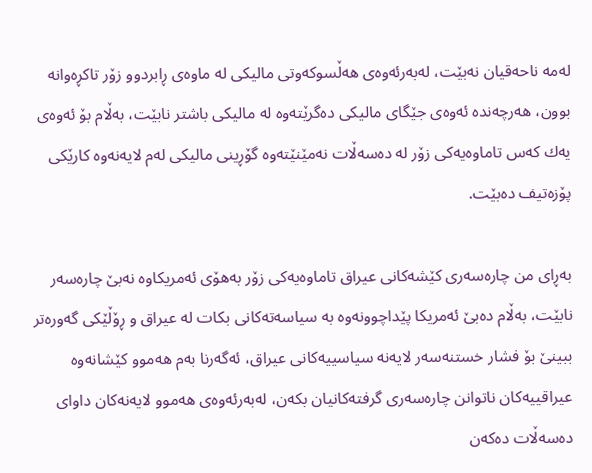له‌مه‌ ناحه‌قیان نه‌بێت، له‌به‌رئه‌وه‌ی‌ هه‌ڵسوكه‌وتی‌ مالیكی له‌ ماوه‌ی‌ ڕابردوو زۆر تاكڕه‌وانه‌ بوون، هه‌رچه‌نده‌ ئه‌وه‌ی‌ جێگای‌ مالیكی ده‌گرێته‌وه‌ له‌ مالیكی باشتر نابێت، به‌ڵام بۆ ئه‌وه‌ی‌ یه‌ك كه‌س تاماوه‌یه‌كی‌ زۆر له‌ ده‌سه‌ڵات نه‌مێنێته‌وه‌ گۆڕینی‌ مالیكی له‌م لایه‌نه‌وه‌ كارێكی‌ پۆزه‌تیف ده‌بێت.

به‌ڕای‌ من چاره‌سه‌ری‌ كێشه‌كانی‌ عیراق تاماوه‌یه‌كی‌ زۆر به‌هۆی‌ ئه‌مریكاوه‌ نه‌بێ چاره‌سه‌ر نابێت، به‌ڵام ده‌بێ‌ ئه‌مریكا پێداچوونه‌وه‌ به‌ سیاسه‌ته‌كانی‌ بكات له‌ عیراق و ڕۆڵێكی‌ گه‌وره‌تر ببینێ‌ بۆ فشار خستنه‌سه‌ر لایه‌نه‌ سیاسییه‌كانی‌ عیراق، ئه‌گه‌رنا به‌م هه‌موو كێشانه‌وه‌ عیراقییه‌كان ناتوانن چاره‌سه‌ری‌ گرفته‌كانیان بكه‌ن، له‌به‌رئه‌وه‌ی‌ هه‌موو لایه‌نه‌كان داوای‌ ده‌سه‌ڵات ده‌كه‌ن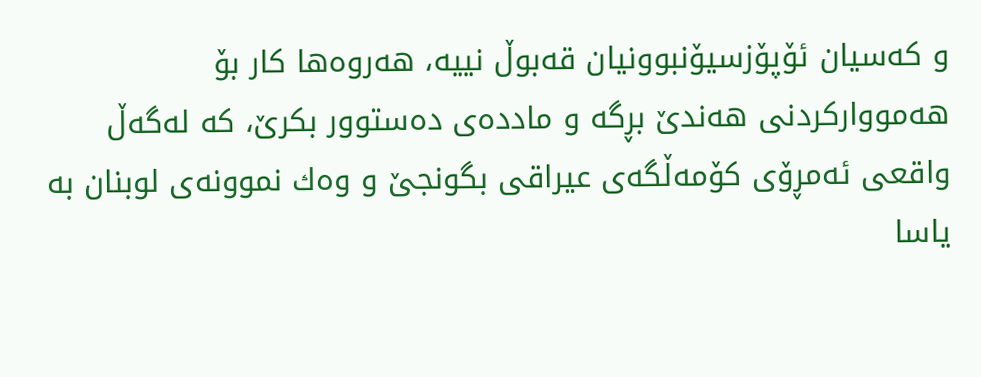و كه‌سیان ئۆپۆزسیۆنبوونیان قه‌بوڵ نییه‌، هه‌روه‌ها كار بۆ هه‌موواركردنی‌ هه‌ندێ‌ بڕگه‌ و مادده‌ی‌ ده‌ستوور بكرێ‌، كه‌ له‌گه‌ڵ واقعی‌ ئه‌مڕۆی‌ كۆمه‌ڵگه‌ی‌ عیراقی‌ بگونجێ‌ و وه‌ك نموونه‌ی‌ لوبنان به‌ یاسا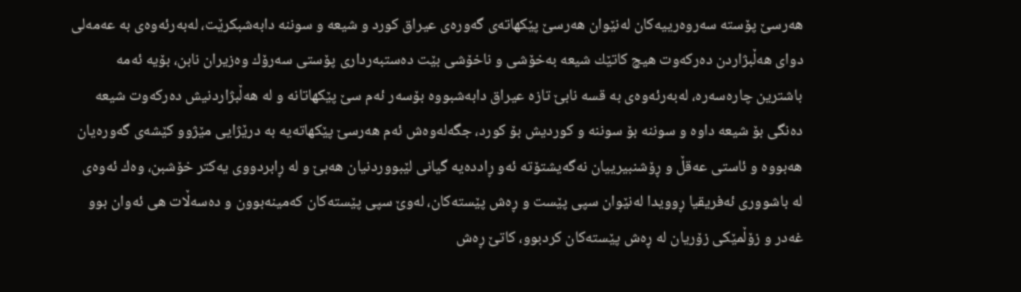هه‌رسێ‌ پۆسته‌ سه‌روه‌رییه‌كان له‌نێوان هه‌رسێ‌ پێكهاته‌ی‌ گه‌وره‌ی‌ عیراق كورد و شیعه‌ و سوننه‌ دابه‌شبكرێت، له‌به‌رئه‌وه‌ی‌ به‌ عه‌مه‌لی‌ دوای هه‌ڵبژاردن ده‌ركه‌وت هیچ كاتێك شیعه‌ به‌خۆشی‌ و ناخۆشی‌ بێت ده‌ستبه‌رداری‌ پۆستی‌ سه‌رۆك وه‌زیران نابن، بۆیه‌ ئه‌مه‌ باشترین چاره‌سه‌ره‌، له‌به‌رئه‌وه‌ی‌ به‌ قسه‌ نابێ‌ تازه‌ عیراق دابه‌شبووه‌ بۆسه‌ر ئه‌م سێ‌ پێكهاتانه‌ و له‌ هه‌ڵبژاردنیش ده‌ركه‌وت شیعه‌ ده‌نگی‌ بۆ شیعه‌ داوه‌ و سوننه‌ بۆ سوننه‌ و كوردیش بۆ كورد، جگه‌له‌وه‌ش ئه‌م هه‌رسێ‌ پێكهاته‌یه‌ به‌ درێژایی‌ مێژوو كێشه‌ی‌ گه‌وره‌یان هه‌بووه‌ و ئاستی‌ عه‌قڵ و ڕۆشنبیرییان نه‌گه‌یشتۆته‌ ئه‌و ڕادده‌یه‌ گیانی‌ لێبووردنیان هه‌بێ‌ و له‌ ڕابردووی‌ یه‌كتر خۆشبن، وه‌ك ئه‌وه‌ی‌ له‌ باشووری‌ ئه‌فریقیا ڕوویدا له‌نێوان سپی‌ پێست و ڕه‌ش پێسته‌كان، له‌وێ‌ سپی‌ پێسته‌كان كه‌مینه‌بوون و ده‌سه‌ڵات هی‌ ئه‌وان بوو غه‌در و زۆڵمێكی‌ زۆریان له‌ ڕه‌ش پێسته‌كان كردبوو، كاتێ‌ ڕه‌ش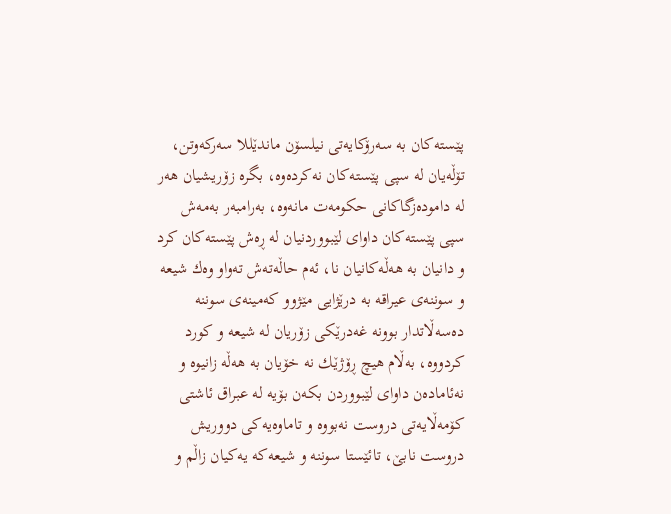پێسته‌كان به‌ سه‌رۆكایه‌تی‌ نیلسۆن ماندێللا سه‌ركه‌وتن، تۆڵه‌یان له‌ سپی‌ پێسته‌كان نه‌كرده‌وه‌، بگره‌ زۆریشیان هه‌ر له‌ داموده‌زگاكانی‌ حكومه‌ت مانه‌وه‌، به‌رامبه‌ر به‌مه‌ش سپی‌ پێسته‌كان داوای‌ لێبووردنیان له‌ ڕه‌ش پێسته‌كان كرد و دانیان به‌ هه‌ڵه‌كانیان نا، ئه‌م حاڵه‌ته‌ش ته‌واو وه‌ك شیعه‌ و سوننه‌ی‌ عیراقه‌ به‌ درێژایی‌ مێژوو كه‌مینه‌ی‌ سوننه‌ ده‌سه‌ڵاتدار بوونه‌ غه‌درێكی‌ زۆریان له‌ شیعه‌ و كورد كردووه‌، به‌ڵام هیچ ڕۆژێك نه‌ خۆیان به‌ هه‌ڵه‌ زانیوه‌ و نه‌ئاماده‌ن داوای‌ لێبووردن بكه‌ن بۆیه‌ له‌ عبراق ئاشتی‌ كۆمه‌ڵایه‌تی‌ دروست نه‌بووه‌ و تاماوه‌یه‌كی‌ دووریش دروست نابێ‌، تائێستا سوننه‌ و شیعه‌كه‌ یه‌كیان زاڵم و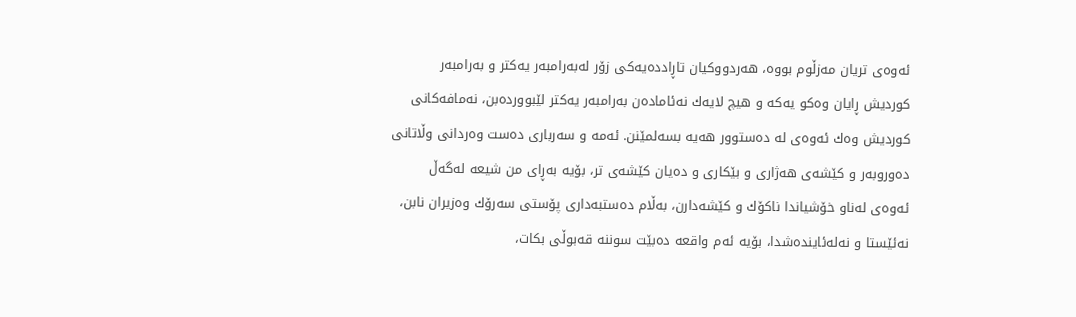ئه‌وه‌ی‌ تریان مه‌زڵوم بووه‌، هه‌ردووكیان تاڕادده‌یه‌كی‌ زۆر له‌به‌رامبه‌ر یه‌كتر و به‌رامبه‌ر كوردیش ڕایان وه‌كو یه‌كه‌ و هیچ لایه‌ك نه‌ئاماده‌ن به‌رامبه‌ر یه‌كتر لێبوورده‌بن، نه‌مافه‌كانی‌ كوردیش وه‌ك ئه‌وه‌ی‌ له‌ ده‌ستوور هه‌یه‌ بسه‌لمێنن. ئه‌مه‌ و سه‌رباری‌ ده‌ست وه‌ردانی‌ وڵاتانی‌ ده‌وروبه‌ر و كێشه‌ی‌ هه‌ژاری‌ و بێكاری‌ و ده‌یان كێشه‌ی‌ تر، بۆیه‌ به‌ڕای‌ من شیعه‌ له‌گه‌ڵ ئه‌وه‌ی‌ له‌ناو خۆشیاندا ناكۆك و كێشه‌دارن، به‌ڵام ده‌ستبه‌داری‌ پۆستی‌ سه‌رۆك وه‌زیران نابن، نه‌ئێستا و نه‌له‌ئاینده‌شدا، بۆیه‌ ئه‌م واقعه‌ ده‌بێت سوننه‌ قه‌بوڵی‌ بكات،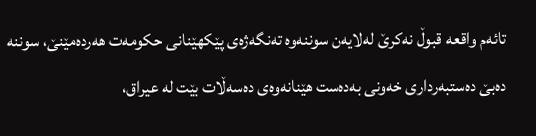تائه‌م واقعه‌ قبوڵ نه‌كرێ‌ له‌لایه‌ن سوننه‌وه‌ ته‌نگه‌ژه‌ی‌ پێكهێنانی‌ حكومه‌ت هه‌رده‌مێنێ‌، سوننه‌ ده‌بێ‌ ده‌ستبه‌رداری‌ خه‌ونی‌ به‌ده‌ست هێنانه‌وه‌ی‌ ده‌سه‌ڵات بێت له‌ عیراق،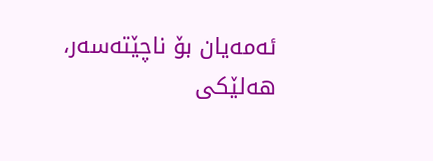ئه‌مه‌یان بۆ ناچێته‌سه‌ر، هه‌لێكی‌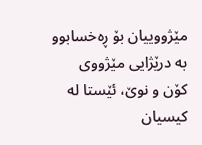مێژووییان بۆ ڕه‌خسابوو به‌ درێژایی‌ مێژووی‌ كۆن و نوێ‌، ئێستا له‌ كیسیان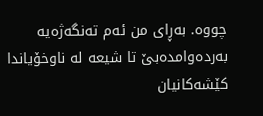چووه‌. به‌ڕای‌ من ئه‌م ته‌نگه‌ژه‌یه‌ به‌رده‌وامده‌بێ‌ تا شیعه‌ له‌ ناوخۆیاندا كێشه‌كانیان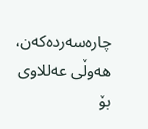چاره‌سه‌رده‌كه‌ن، هه‌وڵی‌ عه‌للاوی‌ بۆ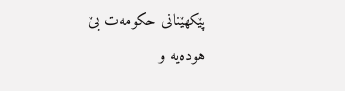پێكهێنانی‌ حكومه‌ت بێ‌ هوده‌یه‌ و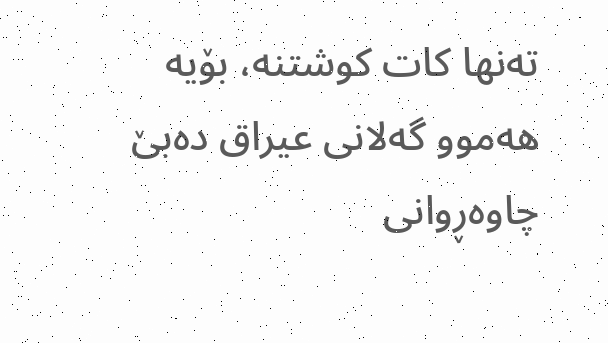ته‌نها كات كوشتنه‌، بۆیه‌ هه‌موو گه‌لانی‌ عیراق ده‌بێ‌ چاوه‌ڕوانی‌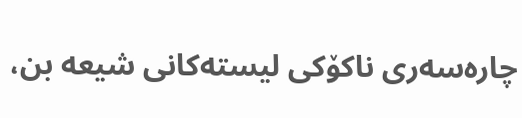چاره‌سه‌ری‌ ناكۆكی لیسته‌كانی‌ شیعه‌ بن،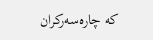كه‌ چاره‌سه‌ركران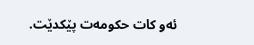ئه‌و كات حكومه‌ت پێكدێت.